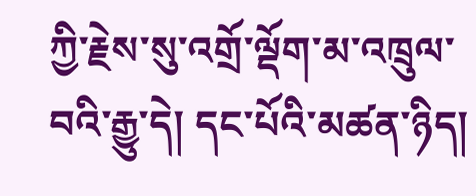ཀྱི་རྗེས་སུ་འགྲོ་ལྡོག་མ་འཁྲུལ་བའི་རྒྱུ་དེ། དང་པོའི་མཚན་ཉིད།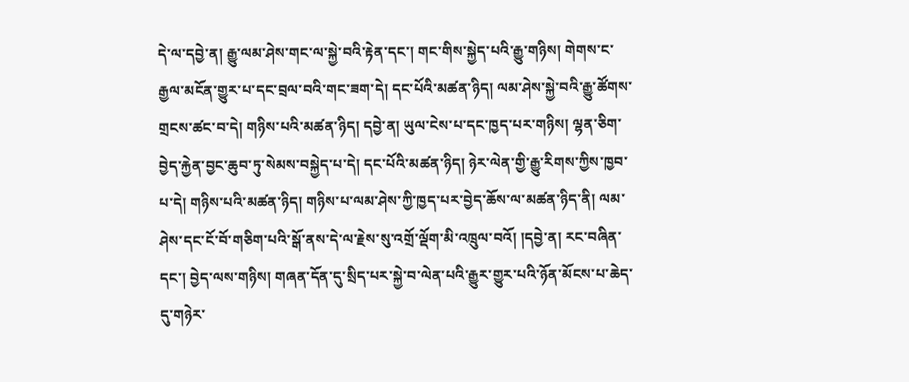དེ་ལ་དབྱེ་ན། རྒྱུ་ལམ་ཤེས་གང་ལ་སྐྱེ་བའི་རྟེན་དང་། གང་གིས་སྐྱེད་པའི་རྒྱུ་གཉིས། གེགས་ང་རྒྱལ་མངོན་གྱུར་པ་དང་བྲལ་བའི་གང་ཟག་དེ། དང་པོའི་མཚན་ཉིད། ལམ་ཤེས་སྐྱེ་བའི་རྒྱུ་ཚོགས་གྲངས་ཚང་བ་དེ། གཉིས་པའི་མཚན་ཉིད། དབྱེ་ན། ཡུལ་ངེས་པ་དང་ཁྱད་པར་གཉིས། ལྷན་ཅིག་བྱེད་རྐྱེན་བྱང་ཆུབ་ཏུ་སེམས་བསྐྱེད་པ་དེ། དང་པོའི་མཚན་ཉིད། ཉེར་ལེན་གྱི་རྒྱུ་རིགས་ཀྱིས་ཁྱབ་པ་དེ། གཉིས་པའི་མཚན་ཉིད། གཉིས་པ་ལམ་ཤེས་ཀྱི་ཁྱད་པར་བྱེད་ཆོས་ལ་མཚན་ཉིད་ནི། ལམ་ཤེས་དང་ངོ་བོ་གཅིག་པའི་སྒོ་ནས་དེ་ལ་རྗེས་སུ་འགྲོ་ལྡོག་མི་འཁྲུལ་བའོ། །དབྱེ་ན། རང་བཞིན་དང་། བྱེད་ལས་གཉིས། གཞན་དོན་དུ་སྲིད་པར་སྐྱེ་བ་ལེན་པའི་རྒྱུར་གྱུར་པའི་ཉོན་མོངས་པ་ཆེད་དུ་གཉེར་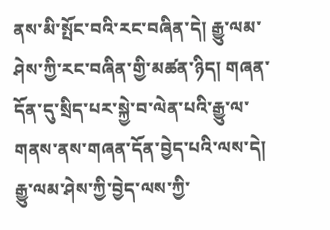ནས་མི་སྤོང་བའི་རང་བཞིན་དེ། རྒྱུ་ལམ་ཤེས་ཀྱི་རང་བཞིན་གྱི་མཚན་ཉིད། གཞན་དོན་དུ་སྲིད་པར་སྐྱེ་བ་ལེན་པའི་རྒྱུ་ལ་གནས་ནས་གཞན་དོན་བྱེད་པའི་ལས་དེ། རྒྱུ་ལམ་ཤེས་ཀྱི་བྱེད་ལས་ཀྱི་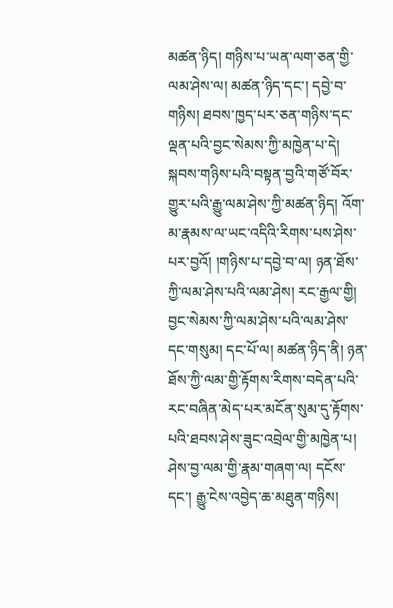མཚན་ཉིད། གཉིས་པ་ཡན་ལག་ཅན་གྱི་ལམ་ཤེས་ལ། མཚན་ཉིད་དང་། དབྱེ་བ་གཉིས། ཐབས་ཁྱད་པར་ཅན་གཉིས་དང་ལྡན་པའི་བྱང་སེམས་ཀྱི་མཁྱེན་པ་དེ། སྐབས་གཉིས་པའི་བསྟན་བྱའི་གཙོ་བོར་གྱུར་པའི་རྒྱུ་ལམ་ཤེས་ཀྱི་མཚན་ཉིད། འོག་མ་རྣམས་ལ་ཡང་འདིའི་རིགས་པས་ཤེས་པར་བྱའོ། །གཉིས་པ་དབྱེ་བ་ལ། ཉན་ཐོས་ཀྱི་ལམ་ཤེས་པའི་ལམ་ཤེས། རང་རྒྱལ་གྱི། བྱང་སེམས་ཀྱི་ལམ་ཤེས་པའི་ལམ་ཤེས་དང་གསུམ། དང་པོ་ལ། མཚན་ཉིད་ནི། ཉན་ཐོས་ཀྱི་ལམ་གྱི་རྟོགས་རིགས་བདེན་པའི་རང་བཞིན་མེད་པར་མངོན་སུམ་དུ་རྟོགས་པའི་ཐབས་ཤེས་ཟུང་འབྲེལ་གྱི་མཁྱེན་པ། ཤེས་བྱ་ལམ་གྱི་རྣམ་གཞག་ལ། དངོས་དང་། རྒྱུ་ངེས་འབྱེད་ཆ་མཐུན་གཉིས།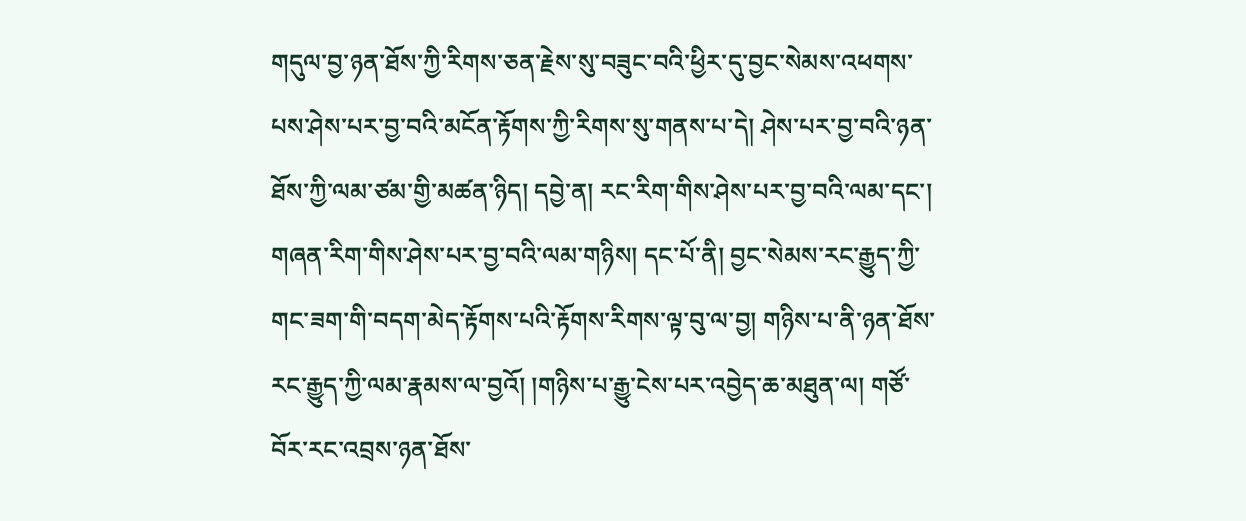གདུལ་བྱ་ཉན་ཐོས་ཀྱི་རིགས་ཅན་རྗེས་སུ་བཟུང་བའི་ཕྱིར་དུ་བྱང་སེམས་འཕགས་པས་ཤེས་པར་བྱ་བའི་མངོན་རྟོགས་ཀྱི་རིགས་སུ་གནས་པ་དེ། ཤེས་པར་བྱ་བའི་ཉན་ཐོས་ཀྱི་ལམ་ཙམ་གྱི་མཚན་ཉིད། དབྱེ་ན། རང་རིག་གིས་ཤེས་པར་བྱ་བའི་ལམ་དང་། གཞན་རིག་གིས་ཤེས་པར་བྱ་བའི་ལམ་གཉིས། དང་པོ་ནི། བྱང་སེམས་རང་རྒྱུད་ཀྱི་གང་ཟག་གི་བདག་མེད་རྟོགས་པའི་རྟོགས་རིགས་ལྟ་བུ་ལ་བྱ། གཉིས་པ་ནི་ཉན་ཐོས་རང་རྒྱུད་ཀྱི་ལམ་རྣམས་ལ་བྱའོ། །གཉིས་པ་རྒྱུ་ངེས་པར་འབྱེད་ཆ་མཐུན་ལ། གཙོ་བོར་རང་འབྲས་ཉན་ཐོས་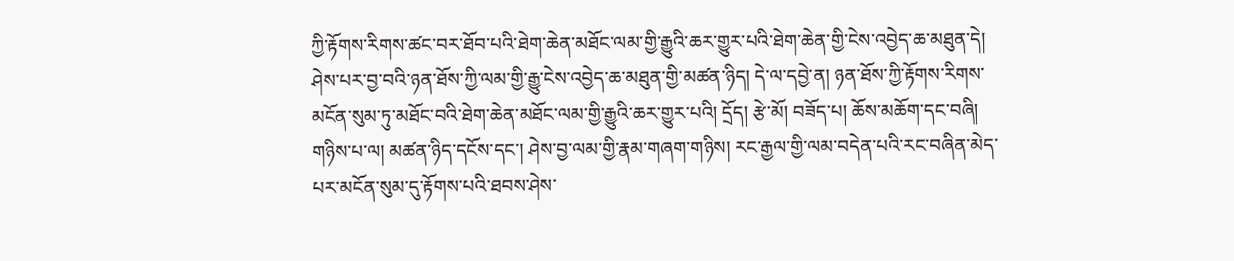ཀྱི་རྟོགས་རིགས་ཚང་བར་ཐོབ་པའི་ཐེག་ཆེན་མཐོང་ལམ་གྱི་རྒྱུའི་ཆར་གྱུར་པའི་ཐེག་ཆེན་གྱི་ངེས་འབྱེད་ཆ་མཐུན་དེ། ཤེས་པར་བྱ་བའི་ཉན་ཐོས་ཀྱི་ལམ་གྱི་རྒྱུ་ངེས་འབྱེད་ཆ་མཐུན་གྱི་མཚན་ཉིད། དེ་ལ་དབྱེ་ན། ཉན་ཐོས་ཀྱི་རྟོགས་རིགས་མངོན་སུམ་ཏུ་མཐོང་བའི་ཐེག་ཆེན་མཐོང་ལམ་གྱི་རྒྱུའི་ཆར་གྱུར་པའི། དྲོད། རྩེ་མོ། བཟོད་པ། ཆོས་མཆོག་དང་བཞི། གཉིས་པ་ལ། མཚན་ཉིད་དངོས་དང་། ཤེས་བྱ་ལམ་གྱི་རྣམ་གཞག་གཉིས། རང་རྒྱལ་གྱི་ལམ་བདེན་པའི་རང་བཞིན་མེད་པར་མངོན་སུམ་དུ་རྟོགས་པའི་ཐབས་ཤེས་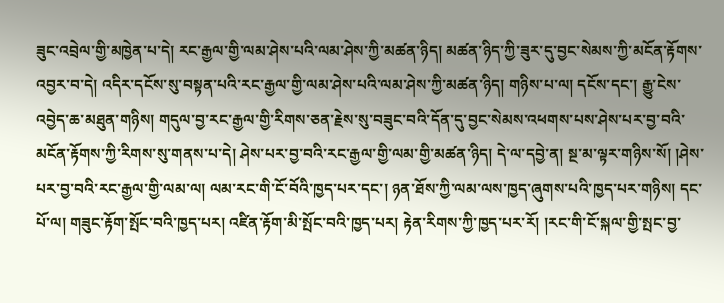ཟུང་འབྲེལ་གྱི་མཁྱེན་པ་དེ། རང་རྒྱལ་གྱི་ལམ་ཤེས་པའི་ལམ་ཤེས་ཀྱི་མཚན་ཉིད། མཚན་ཉིད་ཀྱི་ཟུར་དུ་བྱང་སེམས་ཀྱི་མངོན་རྟོགས་འབྱར་བ་དེ། འདིར་དངོས་སུ་བསྟན་པའི་རང་རྒྱལ་གྱི་ལམ་ཤེས་པའི་ལམ་ཤེས་ཀྱི་མཚན་ཉིད། གཉིས་པ་ལ། དངོས་དང་། རྒྱུ་ངེས་འབྱེད་ཆ་མཐུན་གཉིས། གདུལ་བྱ་རང་རྒྱལ་གྱི་རིགས་ཅན་རྗེས་སུ་བཟུང་བའི་དོན་དུ་བྱང་སེམས་འཕགས་པས་ཤེས་པར་བྱ་བའི་མངོན་རྟོགས་ཀྱི་རིགས་སུ་གནས་པ་དེ། ཤེས་པར་བྱ་བའི་རང་རྒྱལ་གྱི་ལམ་གྱི་མཚན་ཉིད། དེ་ལ་དབྱེ་ན། སྔ་མ་ལྟར་གཉིས་སོ། །ཤེས་པར་བྱ་བའི་རང་རྒྱལ་གྱི་ལམ་ལ། ལམ་རང་གི་ངོ་བོའི་ཁྱད་པར་དང་། ཉན་ཐོས་ཀྱི་ལམ་ལས་ཁྱད་ཞུགས་པའི་ཁྱད་པར་གཉིས། དང་པོ་ལ། གཟུང་རྟོག་སྤོང་བའི་ཁྱད་པར། འཛིན་རྟོག་མི་སྤོང་བའི་ཁྱད་པར། རྟེན་རིགས་ཀྱི་ཁྱད་པར་རོ། །རང་གི་ངོ་སྐལ་གྱི་སྤང་བྱ་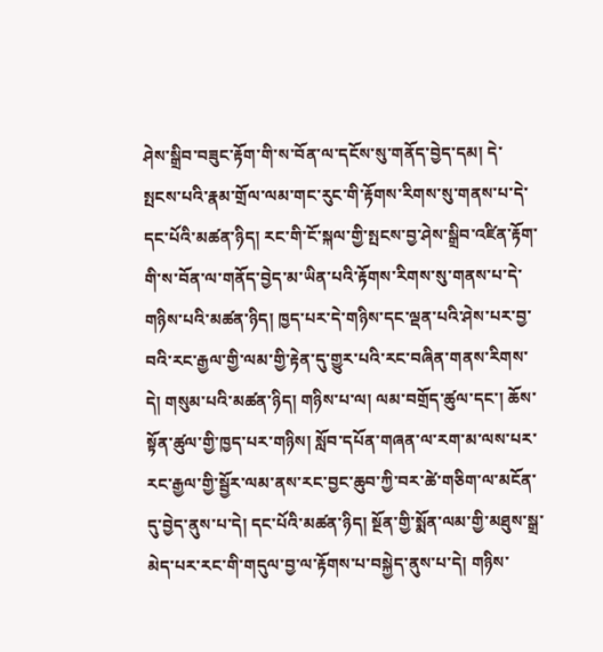ཤེས་སྒྲིབ་བཟུང་རྟོག་གི་ས་བོན་ལ་དངོས་སུ་གནོད་བྱེད་དམ། དེ་སྤངས་པའི་རྣམ་གྲོལ་ལམ་གང་རུང་གི་རྟོགས་རིགས་སུ་གནས་པ་དེ་དང་པོའི་མཚན་ཉིད། རང་གི་ངོ་སྐལ་གྱི་སྤངས་བྱ་ཤེས་སྒྲིབ་འཛིན་རྟོག་གི་ས་བོན་ལ་གནོད་བྱེད་མ་ཡིན་པའི་རྟོགས་རིགས་སུ་གནས་པ་དེ་གཉིས་པའི་མཚན་ཉིད། ཁྱད་པར་དེ་གཉིས་དང་ལྡན་པའི་ཤེས་པར་བྱ་བའི་རང་རྒྱལ་གྱི་ལམ་གྱི་རྟེན་དུ་གྱུར་པའི་རང་བཞིན་གནས་རིགས་དེ། གསུམ་པའི་མཚན་ཉིད། གཉིས་པ་ལ། ལམ་བགྲོད་ཚུལ་དང་། ཆོས་སྟོན་ཚུལ་གྱི་ཁྱད་པར་གཉིས། སློབ་དཔོན་གཞན་ལ་རག་མ་ལས་པར་རང་རྒྱལ་གྱི་སྦྱོར་ལམ་ནས་རང་བྱང་ཆུབ་ཀྱི་བར་ཚེ་གཅིག་ལ་མངོན་དུ་བྱེད་ནུས་པ་དེ། དང་པོའི་མཚན་ཉིད། སྔོན་གྱི་སྨོན་ལམ་གྱི་མཐུས་སྒྲ་མེད་པར་རང་གི་གདུལ་བྱ་ལ་རྟོགས་པ་བསྐྱེད་ནུས་པ་དེ། གཉིས་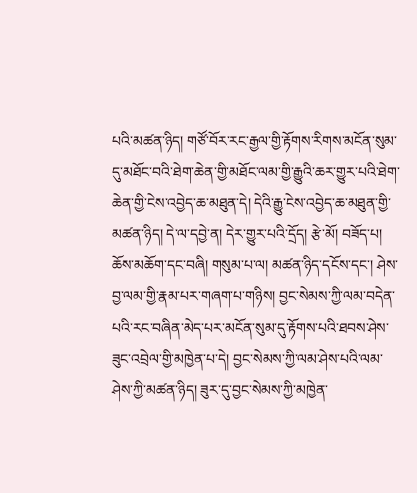པའི་མཚན་ཉིད། གཙོ་བོར་རང་རྒྱལ་གྱི་རྟོགས་རིགས་མངོན་སུམ་དུ་མཐོང་བའི་ཐེག་ཆེན་གྱི་མཐོང་ལམ་གྱི་རྒྱུའི་ཆར་གྱུར་པའི་ཐེག་ཆེན་གྱི་ངེས་འབྱེད་ཆ་མཐུན་དེ། དེའི་རྒྱུ་ངེས་འབྱེད་ཆ་མཐུན་གྱི་མཚན་ཉིད། དེ་ལ་དབྱེ་ན། དེར་གྱུར་པའི་དྲོད། རྩེ་མོ། བཟོད་པ། ཆོས་མཆོག་དང་བཞི། གསུམ་པ་ལ། མཚན་ཉིད་དངོས་དང་། ཤེས་བྱ་ལམ་གྱི་རྣམ་པར་གཞག་པ་གཉིས། བྱང་སེམས་ཀྱི་ལམ་བདེན་པའི་རང་བཞིན་མེད་པར་མངོན་སུམ་དུ་རྟོགས་པའི་ཐབས་ཤེས་ཟུང་འབྲེལ་གྱི་མཁྱེན་པ་དེ། བྱང་སེམས་ཀྱི་ལམ་ཤེས་པའི་ལམ་ཤེས་ཀྱི་མཚན་ཉིད། ཟུར་དུ་བྱང་སེམས་ཀྱི་མཁྱེན་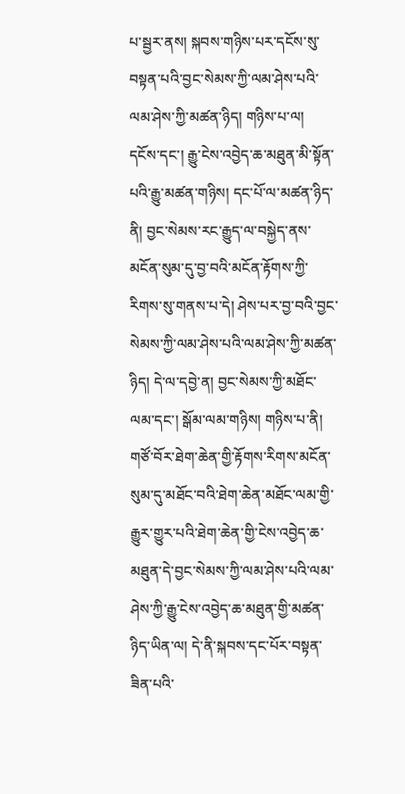པ་སྦྱར་ནས། སྐབས་གཉིས་པར་དངོས་སུ་བསྟན་པའི་བྱང་སེམས་ཀྱི་ལམ་ཤེས་པའི་ལམ་ཤེས་ཀྱི་མཚན་ཉིད། གཉིས་པ་ལ། དངོས་དང་། རྒྱུ་ངེས་འབྱེད་ཆ་མཐུན་མི་སྟོན་པའི་རྒྱུ་མཚན་གཉིས། དང་པོ་ལ་མཚན་ཉིད་ནི། བྱང་སེམས་རང་རྒྱུད་ལ་བསྐྱེད་ནས་མངོན་སུམ་དུ་བྱ་བའི་མངོན་རྟོགས་ཀྱི་རིགས་སུ་གནས་པ་དེ། ཤེས་པར་བྱ་བའི་བྱང་སེམས་ཀྱི་ལམ་ཤེས་པའི་ལམ་ཤེས་ཀྱི་མཚན་ཉིད། དེ་ལ་དབྱེ་ན། བྱང་སེམས་ཀྱི་མཐོང་ལམ་དང་། སྒོམ་ལམ་གཉིས། གཉིས་པ་ནི། གཙོ་བོར་ཐེག་ཆེན་གྱི་རྟོགས་རིགས་མངོན་སུམ་དུ་མཐོང་བའི་ཐེག་ཆེན་མཐོང་ལམ་གྱི་རྒྱུར་གྱུར་པའི་ཐེག་ཆེན་གྱི་ངེས་འབྱེད་ཆ་མཐུན་དེ་བྱང་སེམས་ཀྱི་ལམ་ཤེས་པའི་ལམ་ཤེས་ཀྱི་རྒྱུ་ངེས་འབྱེད་ཆ་མཐུན་གྱི་མཚན་ཉིད་ཡིན་ལ། དེ་ནི་སྐབས་དང་པོར་བསྟན་ཟིན་པའི་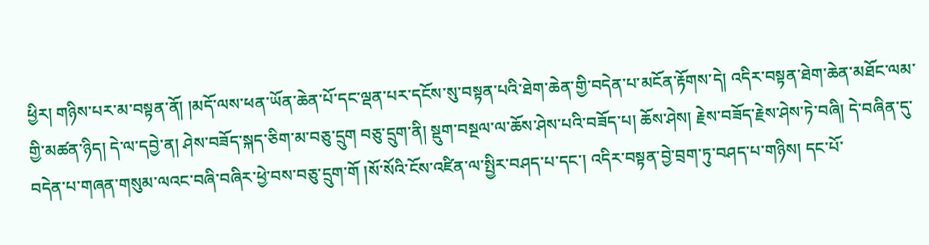ཕྱིར། གཉིས་པར་མ་བསྟན་ནོ། །མདོ་ལས་ཕན་ཡོན་ཆེན་པོ་དང་ལྡན་པར་དངོས་སུ་བསྟན་པའི་ཐེག་ཆེན་གྱི་བདེན་པ་མངོན་རྟོགས་དེ། འདིར་བསྟན་ཐེག་ཆེན་མཐོང་ལམ་གྱི་མཚན་ཉིད། དེ་ལ་དབྱེ་ན། ཤེས་བཟོད་སྐད་ཅིག་མ་བཅུ་དྲུག བཅུ་དྲུག་ནི། སྡུག་བསྔལ་ལ་ཆོས་ཤེས་པའི་བཟོད་པ། ཆོས་ཤེས། རྗེས་བཟོད་རྗེས་ཤེས་ཏེ་བཞི། དེ་བཞིན་དུ་བདེན་པ་གཞན་གསུམ་ལའང་བཞི་བཞིར་ཕྱེ་བས་བཅུ་དྲུག་གོ །སོ་སོའི་ངོས་འཛིན་ལ་སྤྱིར་བཤད་པ་དང་། འདིར་བསྟན་བྱེ་བྲག་ཏུ་བཤད་པ་གཉིས། དང་པོ་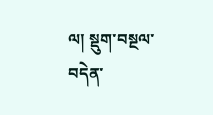ལ། སྡུག་བསྔལ་བདེན་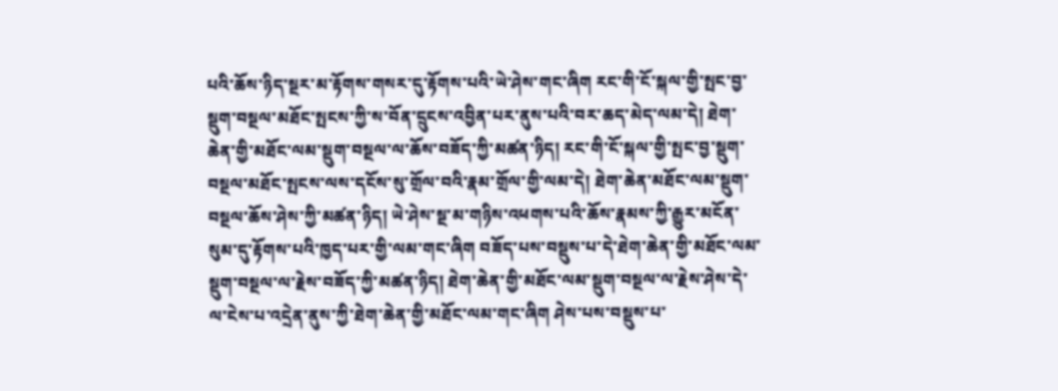པའི་ཆོས་ཉིད་སྔར་མ་རྟོགས་གསར་དུ་རྟོགས་པའི་ཡེ་ཤེས་གང་ཞིག རང་གི་ངོ་སྐལ་གྱི་སྤང་བྱ་སྡུག་བསྔལ་མཐོང་སྤངས་ཀྱི་ས་བོན་དྲུངས་འབྱིན་པར་ནུས་པའི་བར་ཆད་མེད་ལམ་དེ། ཐེག་ཆེན་གྱི་མཐོང་ལམ་སྡུག་བསྔལ་ལ་ཆོས་བཟོད་ཀྱི་མཚན་ཉིད། རང་གི་ངོ་སྐལ་གྱི་སྤང་བྱ་སྡུག་བསྔལ་མཐོང་སྤངས་ལས་དངོས་སུ་གྲོལ་བའི་རྣམ་གྲོལ་གྱི་ལམ་དེ། ཐེག་ཆེན་མཐོང་ལམ་སྡུག་བསྔལ་ཆོས་ཤེས་ཀྱི་མཚན་ཉིད། ཡེ་ཤེས་སྔ་མ་གཉིས་འཕགས་པའི་ཆོས་རྣམས་ཀྱི་རྒྱུར་མངོན་སུམ་དུ་རྟོགས་པའི་ཁྱད་པར་གྱི་ལམ་གང་ཞིག བཟོད་པས་བསྡུས་པ་དེ་ཐེག་ཆེན་གྱི་མཐོང་ལམ་སྡུག་བསྔལ་ལ་རྗེས་བཟོད་ཀྱི་མཚན་ཉིད། ཐེག་ཆེན་གྱི་མཐོང་ལམ་སྡུག་བསྔལ་ལ་རྗེས་ཤེས་དེ་ལ་ངེས་པ་འདྲེན་ནུས་ཀྱི་ཐེག་ཆེན་གྱི་མཐོང་ལམ་གང་ཞིག ཤེས་པས་བསྡུས་པ་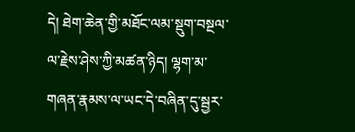དེ། ཐེག་ཆེན་གྱི་མཐོང་ལམ་སྡུག་བསྔལ་ལ་རྗེས་ཤེས་ཀྱི་མཚན་ཉིད། ལྷག་མ་གཞན་རྣམས་ལ་ཡང་དེ་བཞིན་དུ་སྦྱར་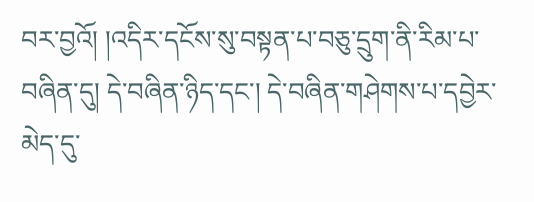བར་བྱའོ། །འདིར་དངོས་སུ་བསྟན་པ་བཅུ་དྲུག་ནི་རིམ་པ་བཞིན་དུ། དེ་བཞིན་ཉིད་དང་། དེ་བཞིན་གཤེགས་པ་དབྱེར་མེད་དུ་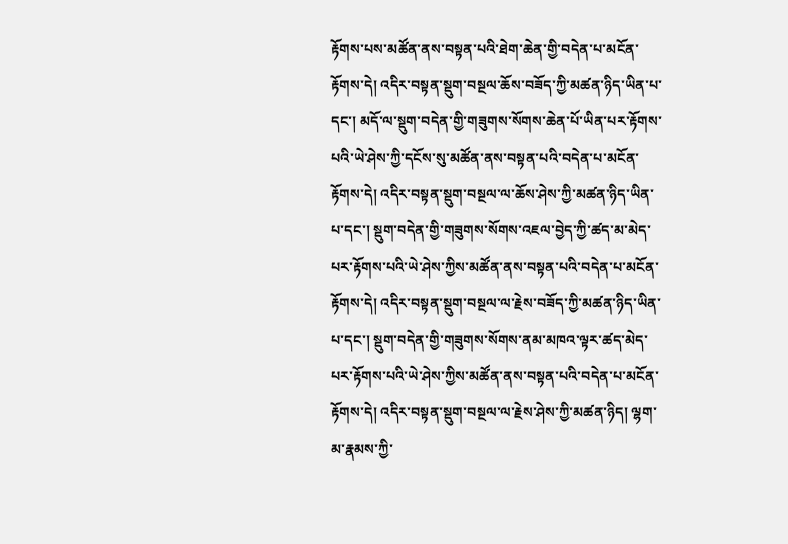རྟོགས་པས་མཚོན་ནས་བསྟན་པའི་ཐེག་ཆེན་གྱི་བདེན་པ་མངོན་རྟོགས་དེ། འདིར་བསྟན་སྡུག་བསྔལ་ཆོས་བཟོད་ཀྱི་མཚན་ཉིད་ཡིན་པ་དང་། མདོ་ལ་སྡུག་བདེན་གྱི་གཟུགས་སོགས་ཆེན་པོ་ཡིན་པར་རྟོགས་པའི་ཡེ་ཤེས་ཀྱི་དངོས་སུ་མཚོན་ནས་བསྟན་པའི་བདེན་པ་མངོན་རྟོགས་དེ། འདིར་བསྟན་སྡུག་བསྔལ་ལ་ཆོས་ཤེས་ཀྱི་མཚན་ཉིད་ཡིན་པ་དང་། སྡུག་བདེན་གྱི་གཟུགས་སོགས་འཇལ་བྱེད་ཀྱི་ཚད་མ་མེད་པར་རྟོགས་པའི་ཡེ་ཤེས་ཀྱིས་མཚོན་ནས་བསྟན་པའི་བདེན་པ་མངོན་རྟོགས་དེ། འདིར་བསྟན་སྡུག་བསྔལ་ལ་རྗེས་བཟོད་ཀྱི་མཚན་ཉིད་ཡིན་པ་དང་། སྡུག་བདེན་གྱི་གཟུགས་སོགས་ནམ་མཁའ་ལྟར་ཚད་མེད་པར་རྟོགས་པའི་ཡེ་ཤེས་ཀྱིས་མཚོན་ནས་བསྟན་པའི་བདེན་པ་མངོན་རྟོགས་དེ། འདིར་བསྟན་སྡུག་བསྔལ་ལ་རྗེས་ཤེས་ཀྱི་མཚན་ཉིད། ལྷག་མ་རྣམས་ཀྱི་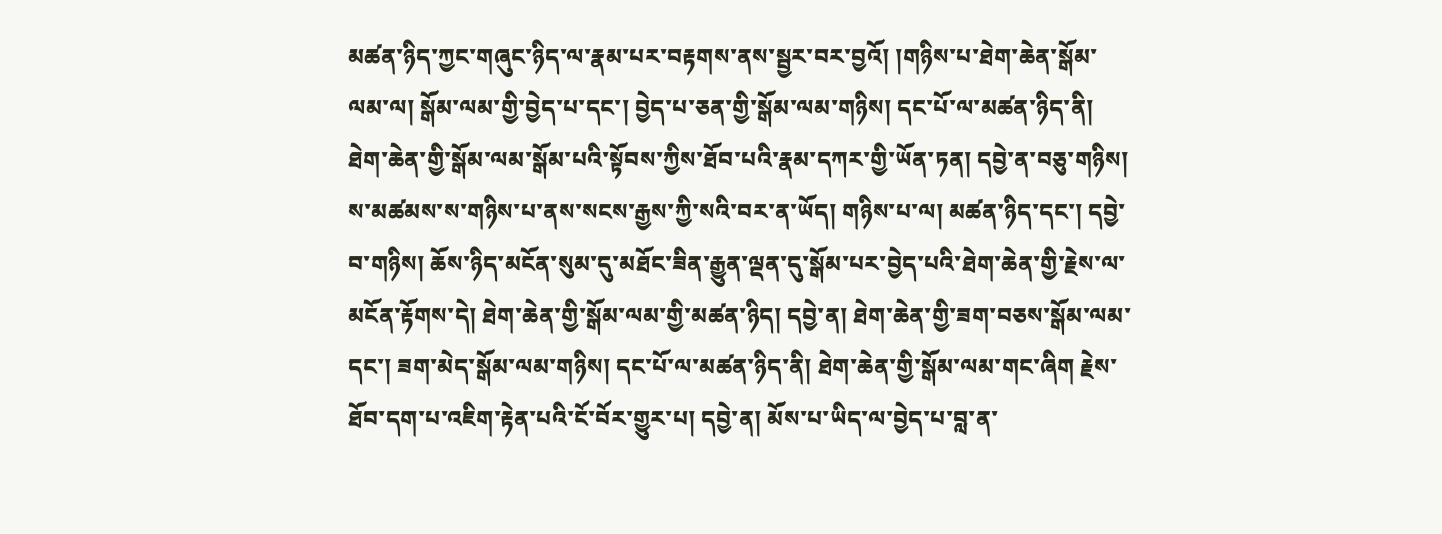མཚན་ཉིད་ཀྱང་གཞུང་ཉིད་ལ་རྣམ་པར་བརྟགས་ནས་སྦྱར་བར་བྱའོ། །གཉིས་པ་ཐེག་ཆེན་སྒོམ་ལམ་ལ། སྒོམ་ལམ་གྱི་བྱེད་པ་དང་། བྱེད་པ་ཅན་གྱི་སྒོམ་ལམ་གཉིས། དང་པོ་ལ་མཚན་ཉིད་ནི། ཐེག་ཆེན་གྱི་སྒོམ་ལམ་སྒོམ་པའི་སྟོབས་ཀྱིས་ཐོབ་པའི་རྣམ་དཀར་གྱི་ཡོན་ཏན། དབྱེ་ན་བཅུ་གཉིས། ས་མཚམས་ས་གཉིས་པ་ནས་སངས་རྒྱས་ཀྱི་སའི་བར་ན་ཡོད། གཉིས་པ་ལ། མཚན་ཉིད་དང་། དབྱེ་བ་གཉིས། ཆོས་ཉིད་མངོན་སུམ་དུ་མཐོང་ཟིན་རྒྱུན་ལྡན་དུ་སྒོམ་པར་བྱེད་པའི་ཐེག་ཆེན་གྱི་རྗེས་ལ་མངོན་རྟོགས་དེ། ཐེག་ཆེན་གྱི་སྒོམ་ལམ་གྱི་མཚན་ཉིད། དབྱེ་ན། ཐེག་ཆེན་གྱི་ཟག་བཅས་སྒོམ་ལམ་དང་། ཟག་མེད་སྒོམ་ལམ་གཉིས། དང་པོ་ལ་མཚན་ཉིད་ནི། ཐེག་ཆེན་གྱི་སྒོམ་ལམ་གང་ཞིག རྗེས་ཐོབ་དག་པ་འཇིག་རྟེན་པའི་ངོ་བོར་གྱུར་པ། དབྱེ་ན། མོས་པ་ཡིད་ལ་བྱེད་པ་བླ་ན་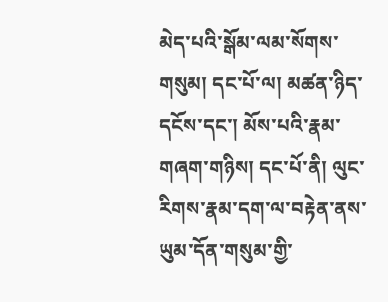མེད་པའི་སྒོམ་ལམ་སོགས་གསུམ། དང་པོ་ལ། མཚན་ཉིད་དངོས་དང་། མོས་པའི་རྣམ་གཞག་གཉིས། དང་པོ་ནི། ལུང་རིགས་རྣམ་དག་ལ་བརྟེན་ནས་ཡུམ་དོན་གསུམ་གྱི་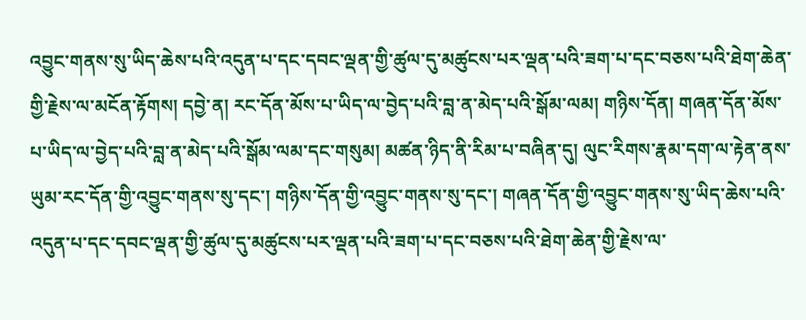འབྱུང་གནས་སུ་ཡིད་ཆེས་པའི་འདུན་པ་དང་དབང་ལྡན་གྱི་ཚུལ་དུ་མཚུངས་པར་ལྡན་པའི་ཟག་པ་དང་བཅས་པའི་ཐེག་ཆེན་གྱི་རྗེས་ལ་མངོན་རྟོགས། དབྱེ་ན། རང་དོན་མོས་པ་ཡིད་ལ་བྱེད་པའི་བླ་ན་མེད་པའི་སྒོམ་ལམ། གཉིས་དོན། གཞན་དོན་མོས་པ་ཡིད་ལ་བྱེད་པའི་བླ་ན་མེད་པའི་སྒོམ་ལམ་དང་གསུམ། མཚན་ཉིད་ནི་རིམ་པ་བཞིན་དུ། ལུང་རིགས་རྣམ་དག་ལ་རྟེན་ནས་ཡུམ་རང་དོན་གྱི་འབྱུང་གནས་སུ་དང་། གཉིས་དོན་གྱི་འབྱུང་གནས་སུ་དང་། གཞན་དོན་གྱི་འབྱུང་གནས་སུ་ཡིད་ཆེས་པའི་འདུན་པ་དང་དབང་ལྡན་གྱི་ཚུལ་དུ་མཚུངས་པར་ལྡན་པའི་ཟག་པ་དང་བཅས་པའི་ཐེག་ཆེན་གྱི་རྗེས་ལ་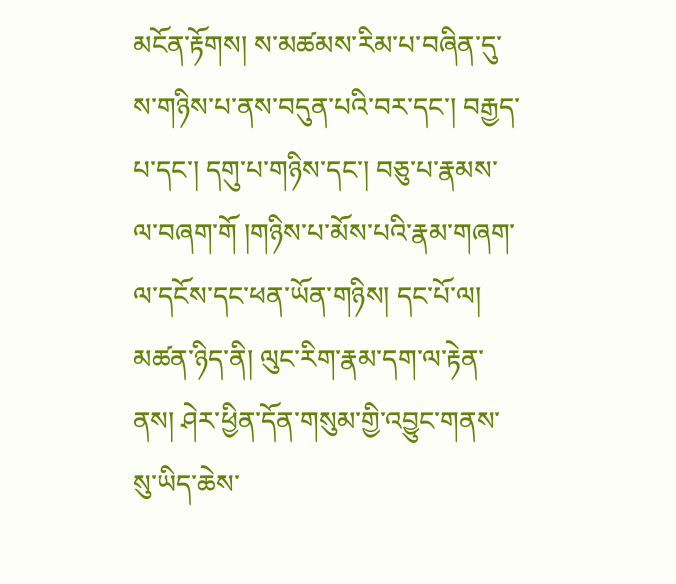མངོན་རྟོགས། ས་མཚམས་རིམ་པ་བཞིན་དུ་ས་གཉིས་པ་ནས་བདུན་པའི་བར་དང་། བརྒྱད་པ་དང་། དགུ་པ་གཉིས་དང་། བཅུ་པ་རྣམས་ལ་བཞག་གོ །གཉིས་པ་མོས་པའི་རྣམ་གཞག་ལ་དངོས་དང་ཕན་ཡོན་གཉིས། དང་པོ་ལ། མཚན་ཉིད་ནི། ལུང་རིག་རྣམ་དག་ལ་རྟེན་ནས། ཤེར་ཕྱིན་དོན་གསུམ་གྱི་འབྱུང་གནས་སུ་ཡིད་ཆེས་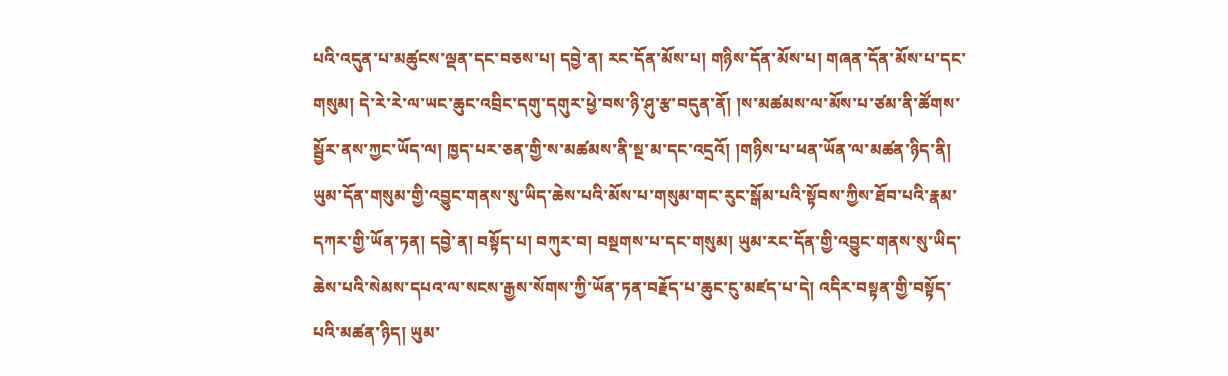པའི་འདུན་པ་མཚུངས་ལྡན་དང་བཅས་པ། དབྱེ་ན། རང་དོན་མོས་པ། གཉིས་དོན་མོས་པ། གཞན་དོན་མོས་པ་དང་གསུམ། དེ་རེ་རེ་ལ་ཡང་ཆུང་འབྲིང་དགུ་དགུར་ཕྱེ་བས་ཉི་ཤུ་རྩ་བདུན་ནོ། །ས་མཚམས་ལ་མོས་པ་ཙམ་ནི་ཚོགས་སྦྱོར་ནས་ཀྱང་ཡོད་ལ། ཁྱད་པར་ཅན་གྱི་ས་མཚམས་ནི་སྔ་མ་དང་འདྲའོ། །གཉིས་པ་ཕན་ཡོན་ལ་མཚན་ཉིད་ནི། ཡུམ་དོན་གསུམ་གྱི་འབྱུང་གནས་སུ་ཡིད་ཆེས་པའི་མོས་པ་གསུམ་གང་རུང་སྒོམ་པའི་སྟོབས་ཀྱིས་ཐོབ་པའི་རྣམ་དཀར་གྱི་ཡོན་ཏན། དབྱེ་ན། བསྟོད་པ། བཀུར་བ། བསྔགས་པ་དང་གསུམ། ཡུམ་རང་དོན་གྱི་འབྱུང་གནས་སུ་ཡིད་ཆེས་པའི་སེམས་དཔའ་ལ་སངས་རྒྱས་སོགས་ཀྱི་ཡོན་ཏན་བརྗོད་པ་ཆུང་ངུ་མཛད་པ་དེ། འདིར་བསྟན་གྱི་བསྟོད་པའི་མཚན་ཉིད། ཡུམ་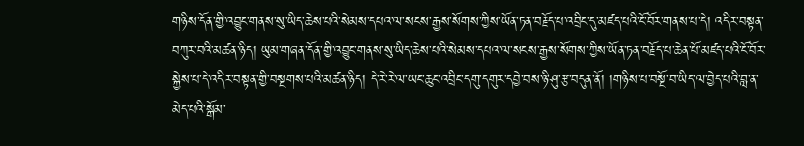གཉིས་དོན་གྱི་འབྱུང་གནས་སུ་ཡིད་ཆེས་པའི་སེམས་དཔའ་ལ་སངས་རྒྱས་སོགས་ཀྱིས་ཡོན་ཏན་བརྗོད་པ་འབྲིང་དུ་མཛད་པའི་ངོ་བོར་གནས་པ་དེ། འདིར་བསྟན་བཀུར་བའི་མཚན་ཉིད། ཡུམ་གཞན་དོན་གྱི་འབྱུང་གནས་སུ་ཡིད་ཆེས་པའི་སེམས་དཔའ་ལ་སངས་རྒྱས་སོགས་ཀྱིས་ཡོན་ཏན་བརྗོད་པ་ཆེན་པོ་མཛད་པའི་ངོ་བོར་སྐྱེས་པ་དེ་འདིར་བསྟན་གྱི་བསྔགས་པའི་མཚན་ཉིད། དེ་རེ་རེ་ལ་ཡང་ཆུང་འབྲིང་དགུ་དགུར་དབྱེ་བས་ཉི་ཤུ་རྩ་བདུན་ནོ། །གཉིས་པ་བསྔོ་བ་ཡིད་ལ་བྱེད་པའི་བླ་ན་མེད་པའི་སྒོམ་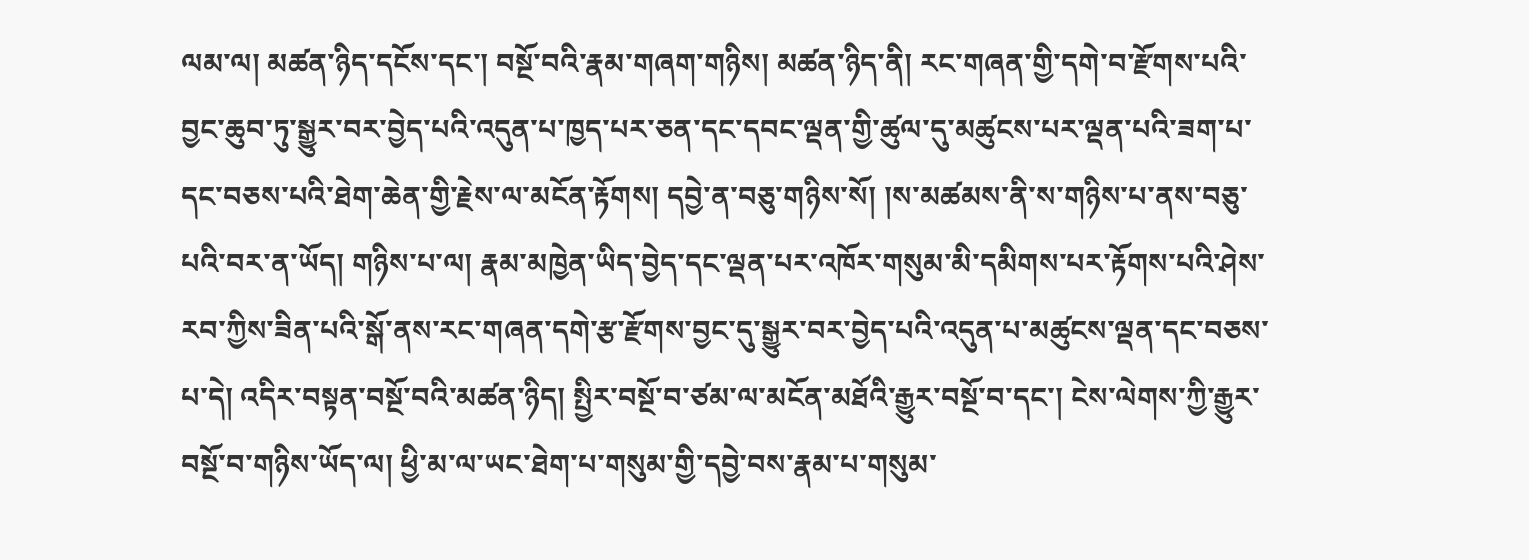ལམ་ལ། མཚན་ཉིད་དངོས་དང་། བསྔོ་བའི་རྣམ་གཞག་གཉིས། མཚན་ཉིད་ནི། རང་གཞན་གྱི་དགེ་བ་རྫོགས་པའི་བྱང་ཆུབ་ཏུ་སྒྱུར་བར་བྱེད་པའི་འདུན་པ་ཁྱད་པར་ཅན་དང་དབང་ལྡན་གྱི་ཚུལ་དུ་མཚུངས་པར་ལྡན་པའི་ཟག་པ་དང་བཅས་པའི་ཐེག་ཆེན་གྱི་རྗེས་ལ་མངོན་རྟོགས། དབྱེ་ན་བཅུ་གཉིས་སོ། །ས་མཚམས་ནི་ས་གཉིས་པ་ནས་བཅུ་པའི་བར་ན་ཡོད། གཉིས་པ་ལ། རྣམ་མཁྱེན་ཡིད་བྱེད་དང་ལྡན་པར་འཁོར་གསུམ་མི་དམིགས་པར་རྟོགས་པའི་ཤེས་རབ་ཀྱིས་ཟིན་པའི་སྒོ་ནས་རང་གཞན་དགེ་རྩ་རྫོགས་བྱང་དུ་སྒྱུར་བར་བྱེད་པའི་འདུན་པ་མཚུངས་ལྡན་དང་བཅས་པ་དེ། འདིར་བསྟན་བསྔོ་བའི་མཚན་ཉིད། སྤྱིར་བསྔོ་བ་ཙམ་ལ་མངོན་མཐོའི་རྒྱུར་བསྔོ་བ་དང་། ངེས་ལེགས་ཀྱི་རྒྱུར་བསྔོ་བ་གཉིས་ཡོད་ལ། ཕྱི་མ་ལ་ཡང་ཐེག་པ་གསུམ་གྱི་དབྱེ་བས་རྣམ་པ་གསུམ་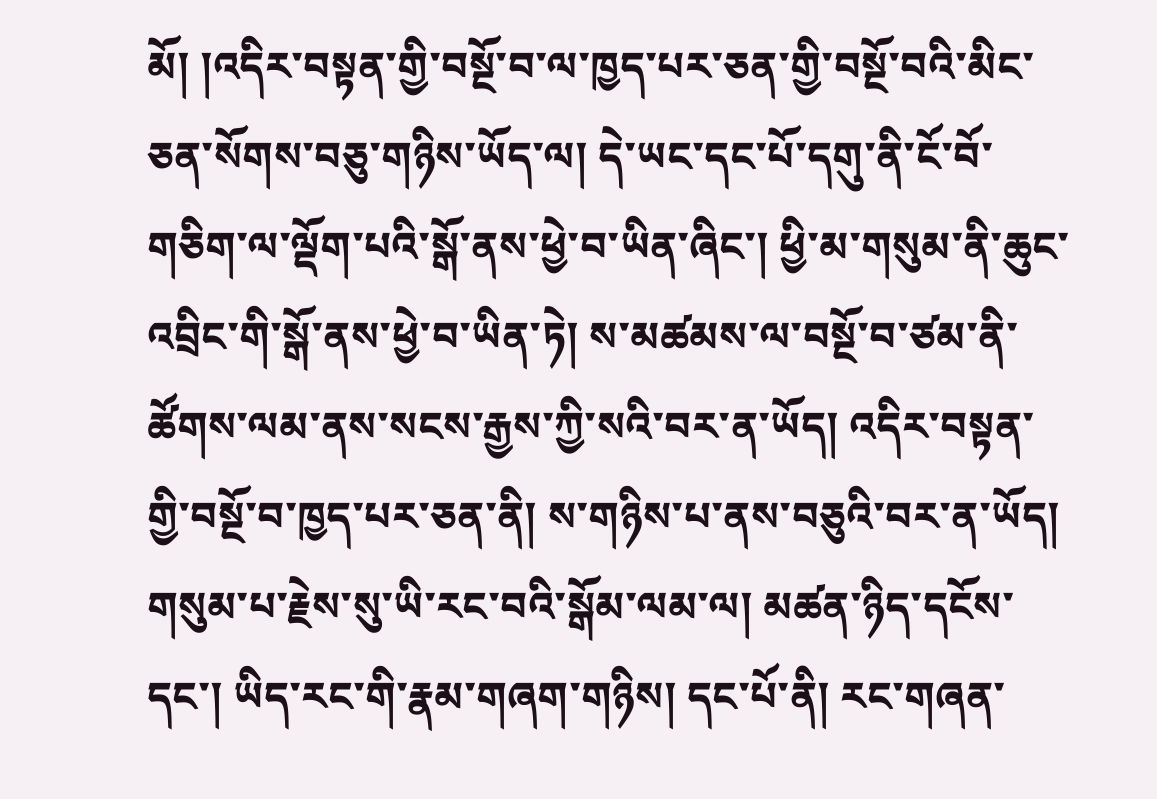མོ། །འདིར་བསྟན་གྱི་བསྔོ་བ་ལ་ཁྱད་པར་ཅན་གྱི་བསྔོ་བའི་མིང་ཅན་སོགས་བཅུ་གཉིས་ཡོད་ལ། དེ་ཡང་དང་པོ་དགུ་ནི་ངོ་བོ་གཅིག་ལ་ལྡོག་པའི་སྒོ་ནས་ཕྱེ་བ་ཡིན་ཞིང་། ཕྱི་མ་གསུམ་ནི་ཆུང་འབྲིང་གི་སྒོ་ནས་ཕྱེ་བ་ཡིན་ཏེ། ས་མཚམས་ལ་བསྔོ་བ་ཙམ་ནི་ཚོགས་ལམ་ནས་སངས་རྒྱས་ཀྱི་སའི་བར་ན་ཡོད། འདིར་བསྟན་གྱི་བསྔོ་བ་ཁྱད་པར་ཅན་ནི། ས་གཉིས་པ་ནས་བཅུའི་བར་ན་ཡོད། གསུམ་པ་རྗེས་སུ་ཡི་རང་བའི་སྒོམ་ལམ་ལ། མཚན་ཉིད་དངོས་དང་། ཡིད་རང་གི་རྣམ་གཞག་གཉིས། དང་པོ་ནི། རང་གཞན་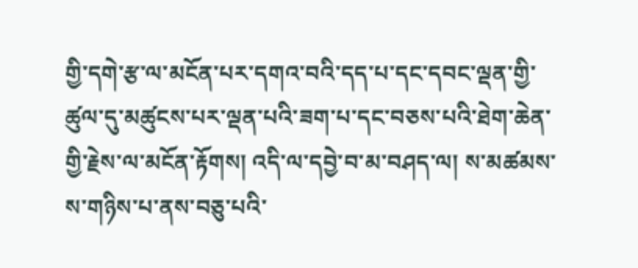གྱི་དགེ་རྩ་ལ་མངོན་པར་དགའ་བའི་དད་པ་དང་དབང་ལྡན་གྱི་ཚུལ་དུ་མཚུངས་པར་ལྡན་པའི་ཟག་པ་དང་བཅས་པའི་ཐེག་ཆེན་གྱི་རྗེས་ལ་མངོན་རྟོགས། འདི་ལ་དབྱེ་བ་མ་བཤད་ལ། ས་མཚམས་ས་གཉིས་པ་ནས་བཅུ་པའི་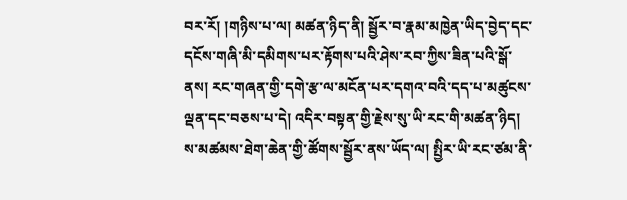བར་རོ། །གཉིས་པ་ལ། མཚན་ཉིད་ནི། སྦྱོར་བ་རྣམ་མཁྱེན་ཡིད་བྱེད་དང་དངོས་གཞི་མི་དམིགས་པར་རྟོགས་པའི་ཤེས་རབ་ཀྱིས་ཟིན་པའི་སྒོ་ནས། རང་གཞན་གྱི་དགེ་རྩ་ལ་མངོན་པར་དགའ་བའི་དད་པ་མཚུངས་ལྡན་དང་བཅས་པ་དེ། འདིར་བསྟན་གྱི་རྗེས་སུ་ཡི་རང་གི་མཚན་ཉིད། ས་མཚམས་ཐེག་ཆེན་གྱི་ཚོགས་སྦྱོར་ནས་ཡོད་ལ། སྤྱིར་ཡི་རང་ཙམ་ནི་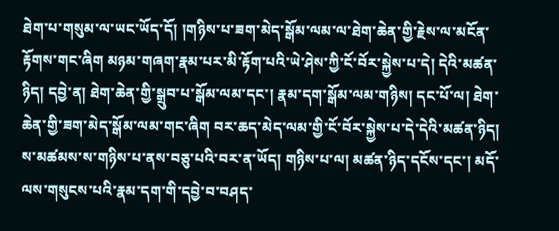ཐེག་པ་གསུམ་ལ་ཡང་ཡོད་དོ། །གཉིས་པ་ཟག་མེད་སྒོམ་ལམ་ལ་ཐེག་ཆེན་གྱི་རྗེས་ལ་མངོན་རྟོགས་གང་ཞིག མཉམ་གཞག་རྣམ་པར་མི་རྟོག་པའི་ཡེ་ཤེས་ཀྱི་ངོ་བོར་སྐྱེས་པ་དེ། དེའི་མཚན་ཉིད། དབྱེ་ན། ཐེག་ཆེན་གྱི་སྒྲུབ་པ་སྒོམ་ལམ་དང་། རྣམ་དག་སྒོམ་ལམ་གཉིས། དང་པོ་ལ། ཐེག་ཆེན་གྱི་ཟག་མེད་སྒོམ་ལམ་གང་ཞིག བར་ཆད་མེད་ལམ་གྱི་ངོ་བོར་སྐྱེས་པ་དེ་དེའི་མཚན་ཉིད། ས་མཚམས་ས་གཉིས་པ་ནས་བཅུ་པའི་བར་ན་ཡོད། གཉིས་པ་ལ། མཚན་ཉིད་དངོས་དང་། མདོ་ལས་གསུངས་པའི་རྣམ་དག་གི་དབྱེ་བ་བཤད་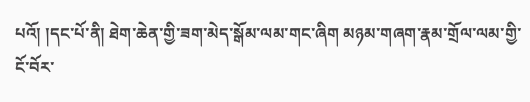པའོ། །དང་པོ་ནི། ཐེག་ཆེན་གྱི་ཟག་མེད་སྒོམ་ལམ་གང་ཞིག མཉམ་གཞག་རྣམ་གྲོལ་ལམ་གྱི་ངོ་བོར་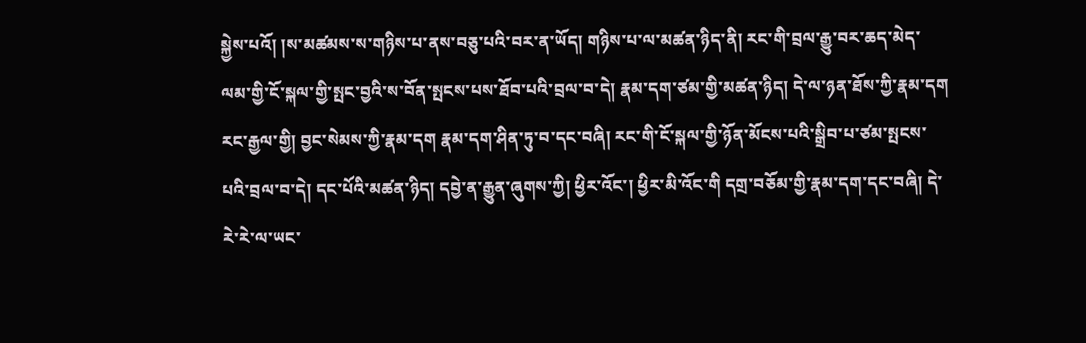སྐྱེས་པའོ། །ས་མཚམས་ས་གཉིས་པ་ནས་བཅུ་པའི་བར་ན་ཡོད། གཉིས་པ་ལ་མཚན་ཉིད་ནི། རང་གི་བྲལ་རྒྱུ་བར་ཆད་མེད་ལམ་གྱི་ངོ་སྐལ་གྱི་སྤང་བྱའི་ས་བོན་སྤངས་པས་ཐོབ་པའི་བྲལ་བ་དེ། རྣམ་དག་ཙམ་གྱི་མཚན་ཉིད། དེ་ལ་ཉན་ཐོས་ཀྱི་རྣམ་དག རང་རྒྱལ་གྱི། བྱང་སེམས་ཀྱི་རྣམ་དག རྣམ་དག་ཤིན་ཏུ་བ་དང་བཞི། རང་གི་ངོ་སྐལ་གྱི་ཉོན་མོངས་པའི་སྒྲིབ་པ་ཙམ་སྤངས་པའི་བྲལ་བ་དེ། དང་པོའི་མཚན་ཉིད། དབྱེ་ན་རྒྱུན་ཞུགས་ཀྱི། ཕྱིར་འོང་། ཕྱིར་མི་འོང་གི དགྲ་བཅོམ་གྱི་རྣམ་དག་དང་བཞི། དེ་རེ་རེ་ལ་ཡང་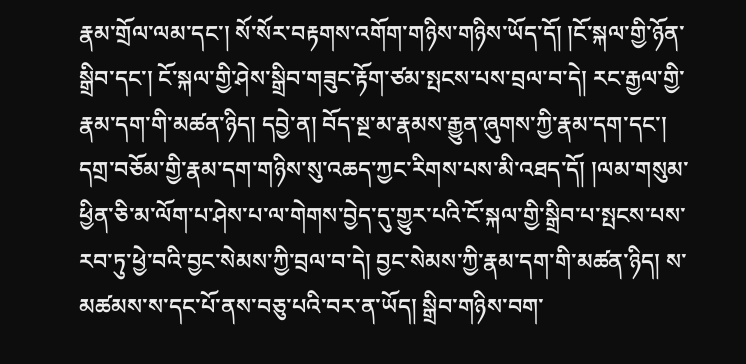རྣམ་གྲོལ་ལམ་དང་། སོ་སོར་བརྟགས་འགོག་གཉིས་གཉིས་ཡོད་དོ། །ངོ་སྐལ་གྱི་ཉོན་སྒྲིབ་དང་། ངོ་སྐལ་གྱི་ཤེས་སྒྲིབ་གཟུང་རྟོག་ཙམ་སྤངས་པས་བྲལ་བ་དེ། རང་རྒྱལ་གྱི་རྣམ་དག་གི་མཚན་ཉིད། དབྱེ་ན། བོད་སྔ་མ་རྣམས་རྒྱུན་ཞུགས་ཀྱི་རྣམ་དག་དང་། དགྲ་བཅོམ་གྱི་རྣམ་དག་གཉིས་སུ་འཆད་ཀྱང་རིགས་པས་མི་འཐད་དོ། །ལམ་གསུམ་ཕྱིན་ཅི་མ་ལོག་པ་ཤེས་པ་ལ་གེགས་བྱེད་དུ་གྱུར་པའི་ངོ་སྐལ་གྱི་སྒྲིབ་པ་སྤངས་པས་རབ་ཏུ་ཕྱེ་བའི་བྱང་སེམས་ཀྱི་བྲལ་བ་དེ། བྱང་སེམས་ཀྱི་རྣམ་དག་གི་མཚན་ཉིད། ས་མཚམས་ས་དང་པོ་ནས་བཅུ་པའི་བར་ན་ཡོད། སྒྲིབ་གཉིས་བག་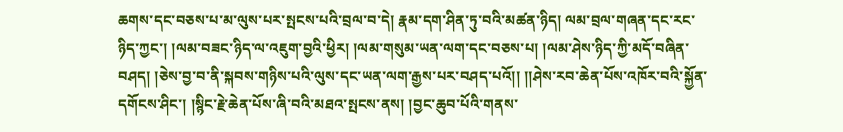ཆགས་དང་བཅས་པ་མ་ལུས་པར་སྤངས་པའི་བྲལ་བ་དེ། རྣམ་དག་ཤིན་ཏུ་བའི་མཚན་ཉིད། ལམ་བྲལ་གཞན་དང་རང་ཉིད་ཀྱང་། །ལམ་བཟང་ཉིད་ལ་འཇུག་བྱའི་ཕྱིར། །ལམ་གསུམ་ཡན་ལག་དང་བཅས་པ། །ལམ་ཤེས་ཉིད་ཀྱི་མདོ་བཞིན་བཤད། །ཅེས་བྱ་བ་ནི་སྐབས་གཉིས་པའི་ལུས་དང་ཡན་ལག་རྒྱས་པར་བཤད་པའོ།། །།ཤེས་རབ་ཆེན་པོས་འཁོར་བའི་སྐྱོན་དགོངས་ཤིང་། །སྙིང་རྗེ་ཆེན་པོས་ཞི་བའི་མཐའ་སྤངས་ནས། །བྱང་ཆུབ་པོའི་གནས་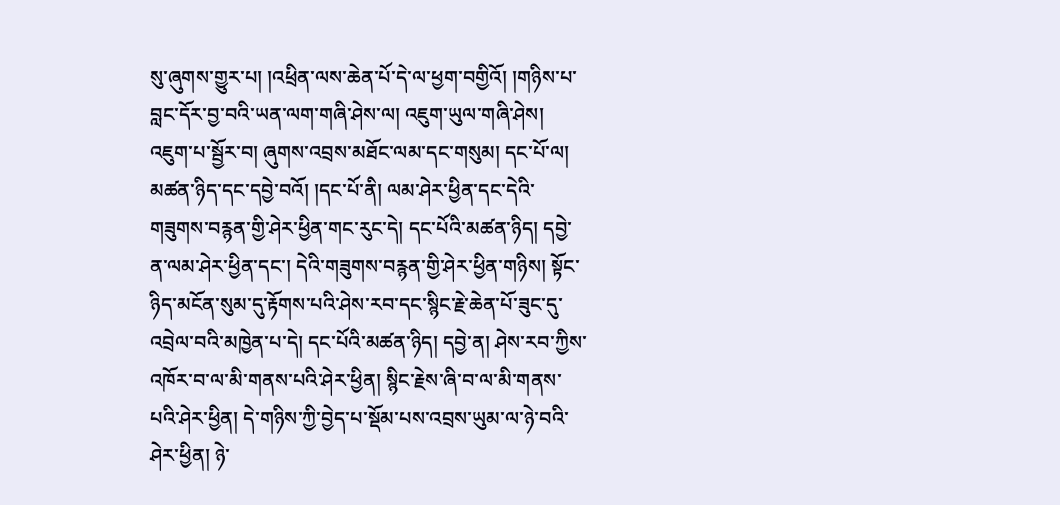སུ་ཞུགས་གྱུར་པ། །འཕྲིན་ལས་ཆེན་པོ་དེ་ལ་ཕྱག་བགྱིའོ། །གཉིས་པ་བླང་དོར་བྱ་བའི་ཡན་ལག་གཞི་ཤེས་ལ། འཇུག་ཡུལ་གཞི་ཤེས། འཇུག་པ་སྦྱོར་བ། ཞུགས་འབྲས་མཐོང་ལམ་དང་གསུམ། དང་པོ་ལ། མཚན་ཉིད་དང་དབྱེ་བའོ། །དང་པོ་ནི། ལམ་ཤེར་ཕྱིན་དང་དེའི་གཟུགས་བརྙན་གྱི་ཤེར་ཕྱིན་གང་རུང་དེ། དང་པོའི་མཚན་ཉིད། དབྱེ་ན་ལམ་ཤེར་ཕྱིན་དང་། དེའི་གཟུགས་བརྙན་གྱི་ཤེར་ཕྱིན་གཉིས། སྟོང་ཉིད་མངོན་སུམ་དུ་རྟོགས་པའི་ཤེས་རབ་དང་སྙིང་རྗེ་ཆེན་པོ་ཟུང་དུ་འབྲེལ་བའི་མཁྱེན་པ་དེ། དང་པོའི་མཚན་ཉིད། དབྱེ་ན། ཤེས་རབ་ཀྱིས་འཁོར་བ་ལ་མི་གནས་པའི་ཤེར་ཕྱིན། སྙིང་རྗེས་ཞི་བ་ལ་མི་གནས་པའི་ཤེར་ཕྱིན། དེ་གཉིས་ཀྱི་བྱེད་པ་སྡོམ་པས་འབྲས་ཡུམ་ལ་ཉེ་བའི་ཤེར་ཕྱིན། ཉེ་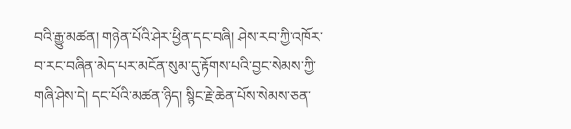བའི་རྒྱུ་མཚན། གཉེན་པོའི་ཤེར་ཕྱིན་དང་བཞི། ཤེས་རབ་ཀྱི་འཁོར་བ་རང་བཞིན་མེད་པར་མངོན་སུམ་དུ་རྟོགས་པའི་བྱང་སེམས་ཀྱི་གཞི་ཤེས་དེ། དང་པོའི་མཚན་ཉིད། སྙིང་རྗེ་ཆེན་པོས་སེམས་ཅན་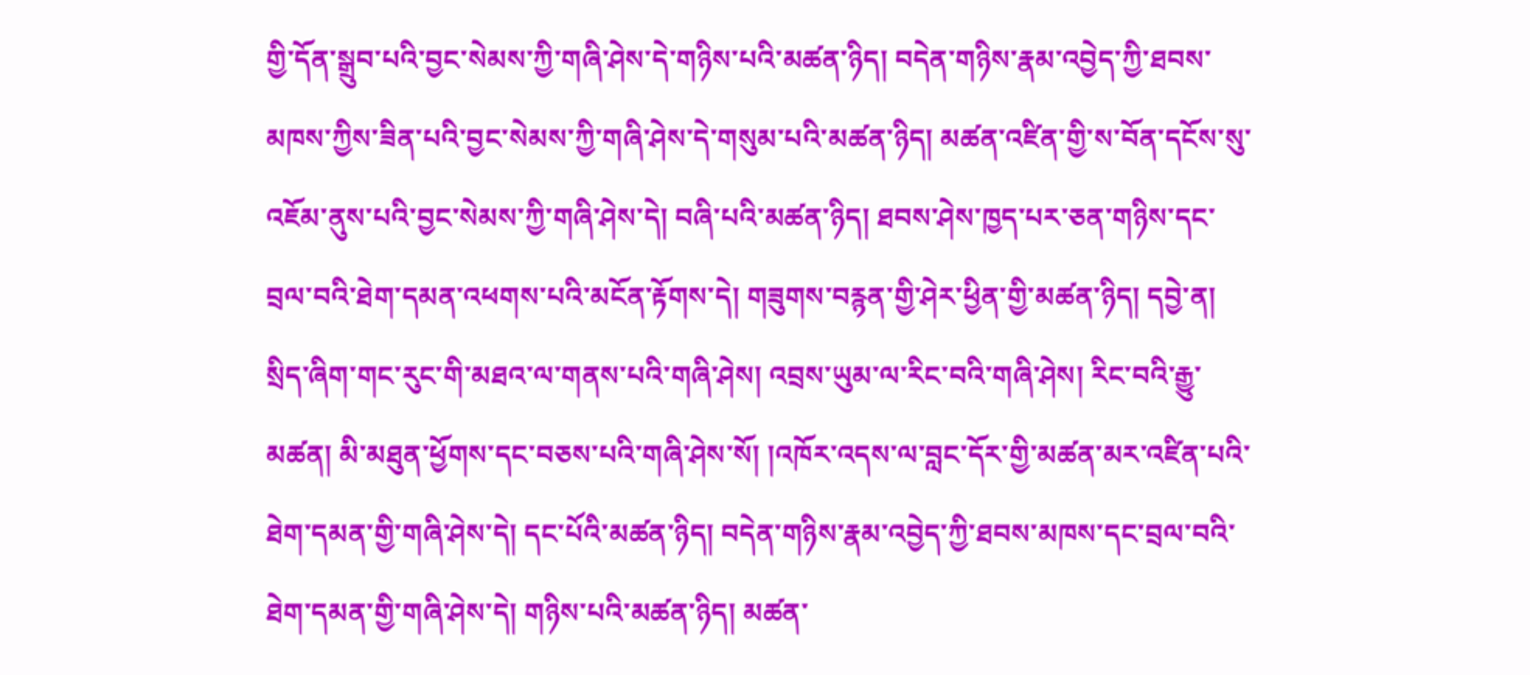གྱི་དོན་སྒྲུབ་པའི་བྱང་སེམས་ཀྱི་གཞི་ཤེས་དེ་གཉིས་པའི་མཚན་ཉིད། བདེན་གཉིས་རྣམ་འབྱེད་ཀྱི་ཐབས་མཁས་ཀྱིས་ཟིན་པའི་བྱང་སེམས་ཀྱི་གཞི་ཤེས་དེ་གསུམ་པའི་མཚན་ཉིད། མཚན་འཛིན་གྱི་ས་བོན་དངོས་སུ་འཇོམ་ནུས་པའི་བྱང་སེམས་ཀྱི་གཞི་ཤེས་དེ། བཞི་པའི་མཚན་ཉིད། ཐབས་ཤེས་ཁྱད་པར་ཅན་གཉིས་དང་བྲལ་བའི་ཐེག་དམན་འཕགས་པའི་མངོན་རྟོགས་དེ། གཟུགས་བརྙན་གྱི་ཤེར་ཕྱིན་གྱི་མཚན་ཉིད། དབྱེ་ན། སྲིད་ཞིག་གང་རུང་གི་མཐའ་ལ་གནས་པའི་གཞི་ཤེས། འབྲས་ཡུམ་ལ་རིང་བའི་གཞི་ཤེས། རིང་བའི་རྒྱུ་མཚན། མི་མཐུན་ཕྱོགས་དང་བཅས་པའི་གཞི་ཤེས་སོ། །འཁོར་འདས་ལ་བླང་དོར་གྱི་མཚན་མར་འཛིན་པའི་ཐེག་དམན་གྱི་གཞི་ཤེས་དེ། དང་པོའི་མཚན་ཉིད། བདེན་གཉིས་རྣམ་འབྱེད་ཀྱི་ཐབས་མཁས་དང་བྲལ་བའི་ཐེག་དམན་གྱི་གཞི་ཤེས་དེ། གཉིས་པའི་མཚན་ཉིད། མཚན་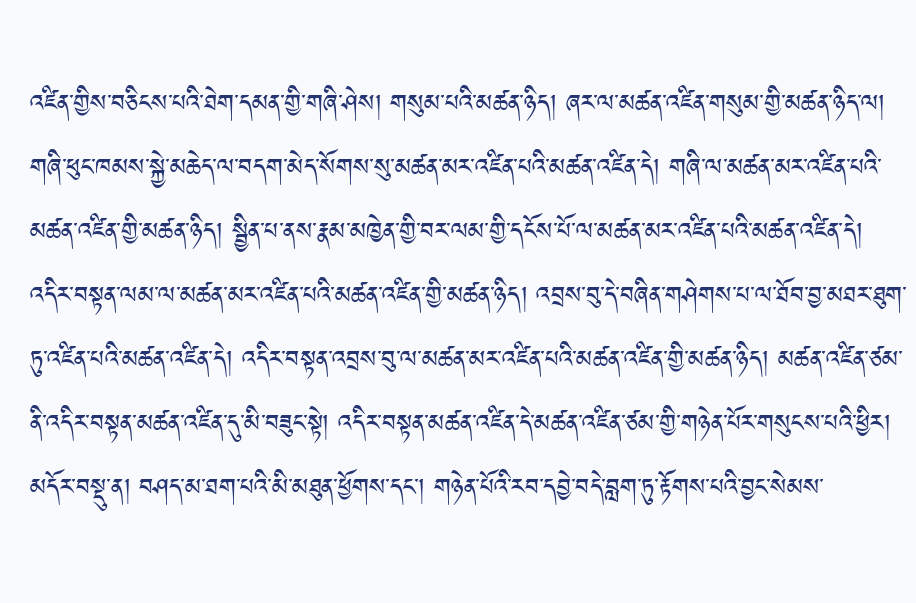འཛིན་གྱིས་བཅིངས་པའི་ཐེག་དམན་གྱི་གཞི་ཤེས། གསུམ་པའི་མཚན་ཉིད། ཞར་ལ་མཚན་འཛིན་གསུམ་གྱི་མཚན་ཉིད་ལ། གཞི་ཕུང་ཁམས་སྐྱེ་མཆེད་ལ་བདག་མེད་སོགས་སུ་མཚན་མར་འཛིན་པའི་མཚན་འཛིན་དེ། གཞི་ལ་མཚན་མར་འཛིན་པའི་མཚན་འཛིན་གྱི་མཚན་ཉིད། སྦྱིན་པ་ནས་རྣམ་མཁྱེན་གྱི་བར་ལམ་གྱི་དངོས་པོ་ལ་མཚན་མར་འཛིན་པའི་མཚན་འཛིན་དེ། འདིར་བསྟན་ལམ་ལ་མཚན་མར་འཛིན་པའི་མཚན་འཛིན་གྱི་མཚན་ཉིད། འབྲས་བུ་དེ་བཞིན་གཤེགས་པ་ལ་ཐོབ་བྱ་མཐར་ཐུག་ཏུ་འཛིན་པའི་མཚན་འཛིན་དེ། འདིར་བསྟན་འབྲས་བུ་ལ་མཚན་མར་འཛིན་པའི་མཚན་འཛིན་གྱི་མཚན་ཉིད། མཚན་འཛིན་ཙམ་ནི་འདིར་བསྟན་མཚན་འཛིན་དུ་མི་བཟུང་སྟེ། འདིར་བསྟན་མཚན་འཛིན་དེ་མཚན་འཛིན་ཙམ་གྱི་གཉེན་པོར་གསུངས་པའི་ཕྱིར། མདོར་བསྡུ་ན། བཤད་མ་ཐག་པའི་མི་མཐུན་ཕྱོགས་དང་། གཉེན་པོའི་རབ་དབྱེ་བདེ་བླག་ཏུ་རྟོགས་པའི་བྱང་སེམས་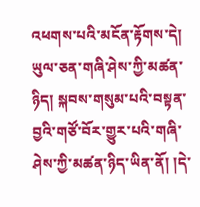འཕགས་པའི་མངོན་རྟོགས་དེ། ཡུལ་ཅན་གཞི་ཤེས་ཀྱི་མཚན་ཉིད། སྐབས་གསུམ་པའི་བསྟན་བྱའི་གཙོ་བོར་གྱུར་པའི་གཞི་ཤེས་ཀྱི་མཚན་ཉིད་ཡིན་ནོ། །དེ་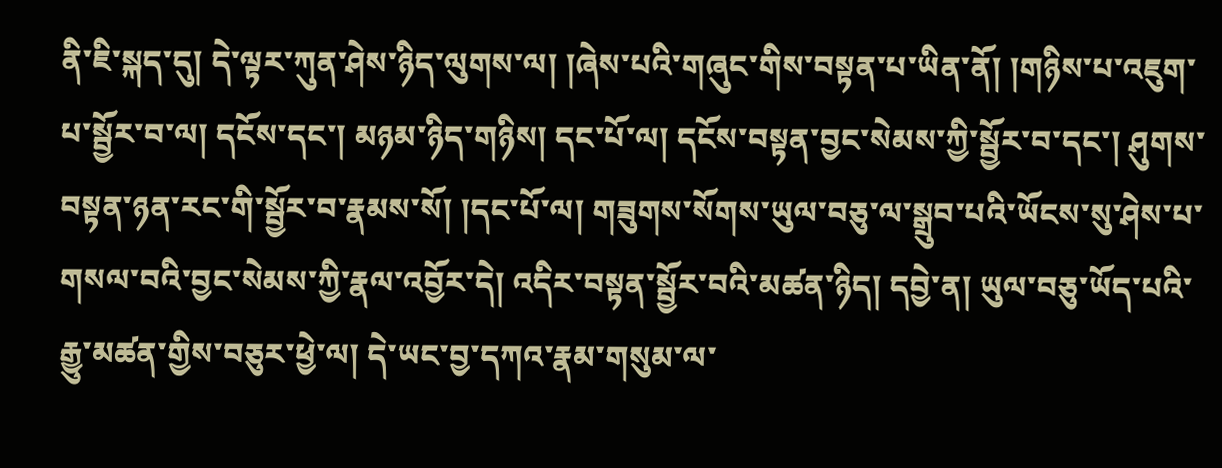ནི་ཇི་སྐད་དུ། དེ་ལྟར་ཀུན་ཤེས་ཉིད་ལུགས་ལ། །ཞེས་པའི་གཞུང་གིས་བསྟན་པ་ཡིན་ནོ། །གཉིས་པ་འཇུག་པ་སྦྱོར་བ་ལ། དངོས་དང་། མཉམ་ཉིད་གཉིས། དང་པོ་ལ། དངོས་བསྟན་བྱང་སེམས་ཀྱི་སྦྱོར་བ་དང་། ཤུགས་བསྟན་ཉན་རང་གི་སྦྱོར་བ་རྣམས་སོ། །དང་པོ་ལ། གཟུགས་སོགས་ཡུལ་བཅུ་ལ་སྒྲུབ་པའི་ཡོངས་སུ་ཤེས་པ་གསལ་བའི་བྱང་སེམས་ཀྱི་རྣལ་འབྱོར་དེ། འདིར་བསྟན་སྦྱོར་བའི་མཚན་ཉིད། དབྱེ་ན། ཡུལ་བཅུ་ཡོད་པའི་རྒྱུ་མཚན་གྱིས་བཅུར་ཕྱེ་ལ། དེ་ཡང་བྱ་དཀའ་རྣམ་གསུམ་ལ་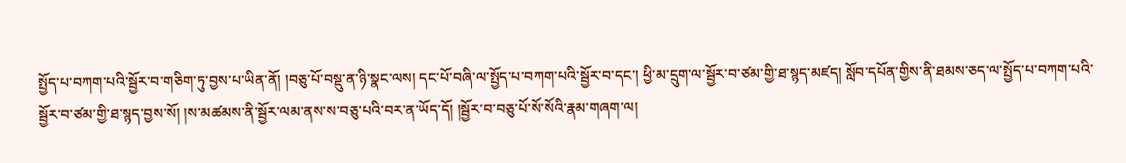སྤྱོད་པ་བཀག་པའི་སྦྱོར་བ་གཅིག་ཏུ་བྱས་པ་ཡིན་ནོ། །བཅུ་པོ་བསྡུ་ན་ཉི་སྣང་ལས། དང་པོ་བཞི་ལ་སྤྱོད་པ་བཀག་པའི་སྦྱོར་བ་དང་། ཕྱི་མ་དྲུག་ལ་སྦྱོར་བ་ཙམ་གྱི་ཐ་སྙད་མཛད། སློབ་དཔོན་གྱིས་ནི་ཐམས་ཅད་ལ་སྤྱོད་པ་བཀག་པའི་སྦྱོར་བ་ཙམ་གྱི་ཐ་སྙད་བྱས་སོ། །ས་མཚམས་ནི་སྦྱོར་ལམ་ནས་ས་བཅུ་པའི་བར་ན་ཡོད་དོ། །སྦྱོར་བ་བཅུ་པོ་སོ་སོའི་རྣམ་གཞག་ལ།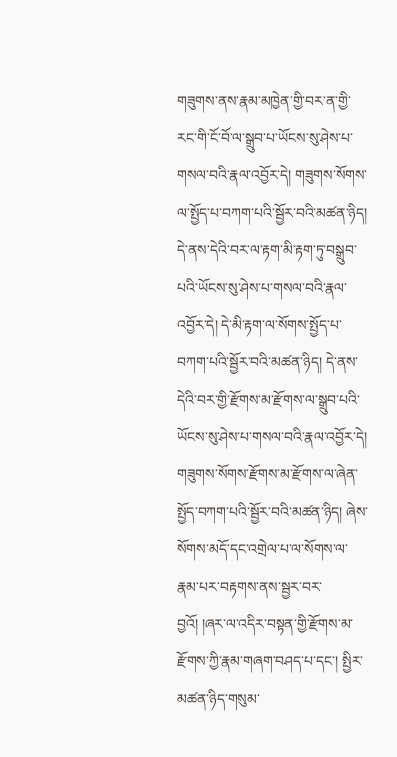གཟུགས་ནས་རྣམ་མཁྱེན་གྱི་བར་ན་གྱི་རང་གི་ངོ་བོ་ལ་སྒྲུབ་པ་ཡོངས་སུ་ཤེས་པ་གསལ་བའི་རྣལ་འབྱོར་དེ། གཟུགས་སོགས་ལ་སྤྱོད་པ་བཀག་པའི་སྦྱོར་བའི་མཚན་ཉིད། དེ་ནས་དེའི་བར་ལ་རྟག་མི་རྟག་ཏུ་བསྒྲུབ་པའི་ཡོངས་སུ་ཤེས་པ་གསལ་བའི་རྣལ་འབྱོར་དེ། དེ་མི་རྟག་ལ་སོགས་སྤྱོད་པ་བཀག་པའི་སྦྱོར་བའི་མཚན་ཉིད། དེ་ནས་དེའི་བར་གྱི་རྫོགས་མ་རྫོགས་ལ་སྒྲུབ་པའི་ཡོངས་སུ་ཤེས་པ་གསལ་བའི་རྣལ་འབྱོར་དེ། གཟུགས་སོགས་རྫོགས་མ་རྫོགས་ལ་ཞེན་སྤྱོད་བཀག་པའི་སྦྱོར་བའི་མཚན་ཉིད། ཞེས་སོགས་མདོ་དང་འགྲེལ་པ་ལ་སོགས་ལ་རྣམ་པར་བརྟགས་ནས་སྦྱར་བར་བྱའོ། །ཞར་ལ་འདིར་བསྟན་གྱི་རྫོགས་མ་རྫོགས་ཀྱི་རྣམ་གཞག་བཤད་པ་དང་། སྤྱིར་མཚན་ཉིད་གསུམ་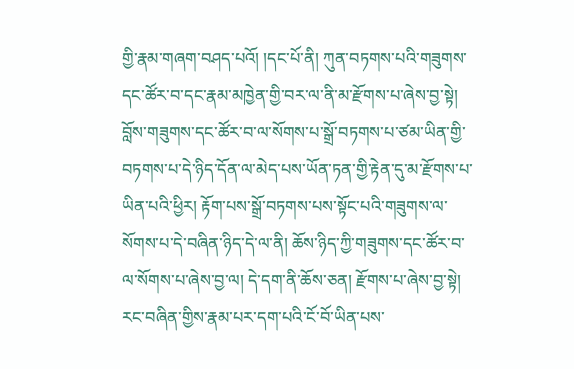གྱི་རྣམ་གཞག་བཤད་པའོ། །དང་པོ་ནི། ཀུན་བཏགས་པའི་གཟུགས་དང་ཚོར་བ་དང་རྣམ་མཁྱེན་གྱི་བར་ལ་ནི་མ་རྫོགས་པ་ཞེས་བྱ་སྟེ། བློས་གཟུགས་དང་ཚོར་བ་ལ་སོགས་པ་སྒྲོ་བཏགས་པ་ཙམ་ཡིན་གྱི་བཏགས་པ་དེ་ཉིད་དོན་ལ་མེད་པས་ཡོན་ཏན་གྱི་རྟེན་དུ་མ་རྫོགས་པ་ཡིན་པའི་ཕྱིར། རྟོག་པས་སྒྲོ་བཏགས་པས་སྟོང་པའི་གཟུགས་ལ་སོགས་པ་དེ་བཞིན་ཉིད་དེ་ལ་ནི། ཆོས་ཉིད་ཀྱི་གཟུགས་དང་ཚོར་བ་ལ་སོགས་པ་ཞེས་བྱ་ལ། དེ་དག་ནི་ཆོས་ཅན། རྫོགས་པ་ཞེས་བྱ་སྟེ། རང་བཞིན་གྱིས་རྣམ་པར་དག་པའི་ངོ་བོ་ཡིན་པས་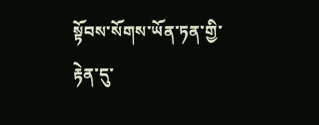སྟོབས་སོགས་ཡོན་ཏན་གྱི་རྟེན་དུ་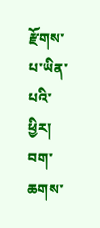རྫོགས་པ་ཡིན་པའི་ཕྱིར། བག་ཆགས་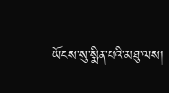ཡོངས་སུ་སྨིན་པའི་མཐུ་ལས།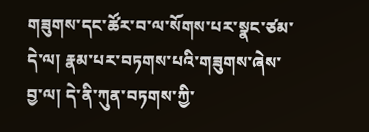གཟུགས་དང་ཚོར་བ་ལ་སོགས་པར་སྣང་ཙམ་དེ་ལ། རྣམ་པར་བཏགས་པའི་གཟུགས་ཞེས་བྱ་ལ། དེ་ནི་ཀུན་བཏགས་ཀྱི་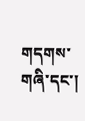གདགས་གཞི་དང་།